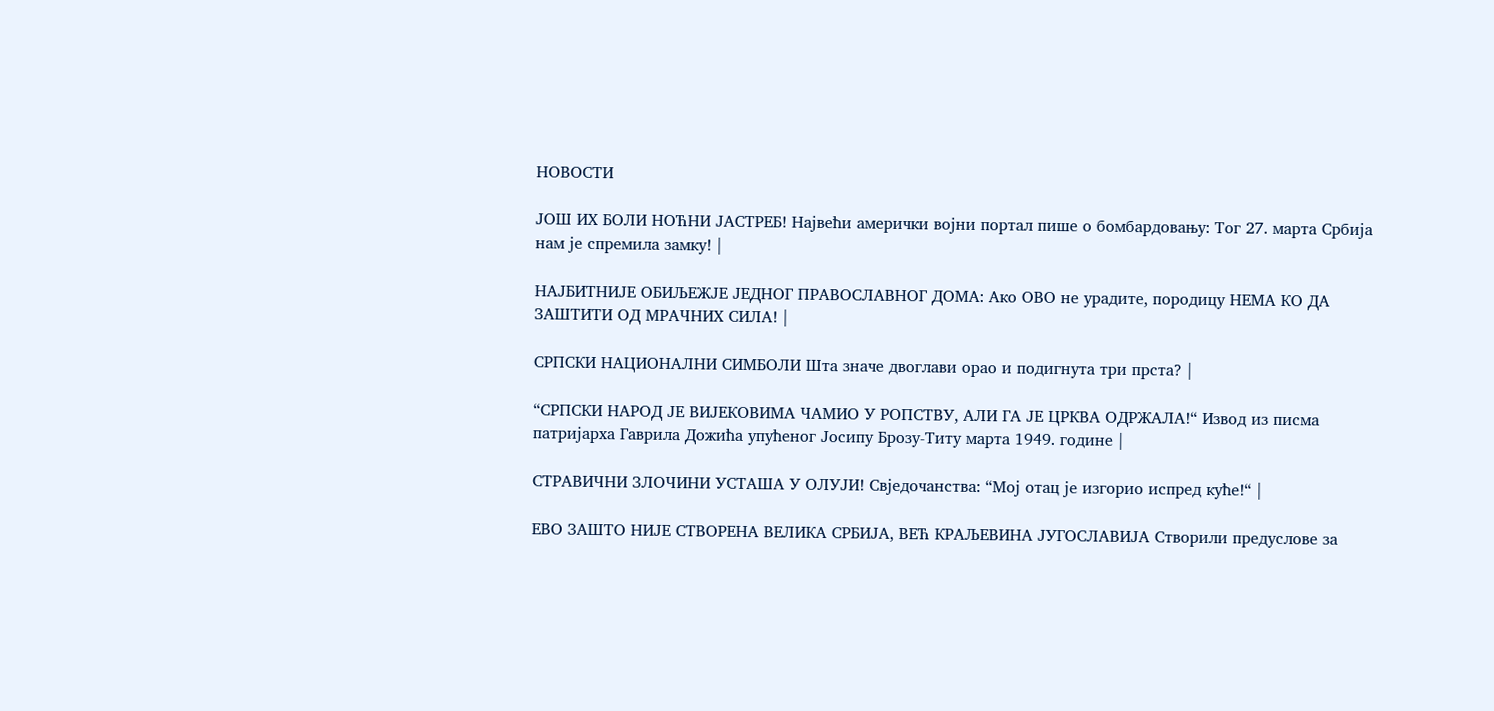НОВОСТИ

ЈОШ ИХ БОЛИ НОЋНИ ЈАСТРЕБ! Највећи амерички војни портал пише о бомбардовању: Тог 27. марта Србија нам је спремила замку! |

НАЈБИТНИЈЕ ОБИЉЕЖЈЕ ЈЕДНОГ ПРАВОСЛАВНОГ ДОМА: Ако ОВО не урадите, породицу НЕМА КО ДА ЗАШТИТИ ОД МРАЧНИХ СИЛА! |

СРПСКИ НАЦИОНАЛНИ СИМБОЛИ Шта значе двоглави орао и подигнута три прста? |

“СРПСКИ НАРОД ЈЕ ВИЈЕКОВИМА ЧАМИО У РОПСТВУ, АЛИ ГА ЈЕ ЦРКВА ОДРЖАЛА!“ Извод из писма патријарха Гаврила Дожића упућеног Јосипу Брозу-Титу марта 1949. године |

СТРАВИЧНИ ЗЛОЧИНИ УСТАША У ОЛУЈИ! Свједочанства: “Мој отац је изгорио испред куће!“ |

ЕВО ЗАШТО НИЈЕ СТВОРЕНА ВЕЛИКА СРБИЈА, ВЕЋ КРАЉЕВИНА ЈУГОСЛАВИЈА Створили предуслове за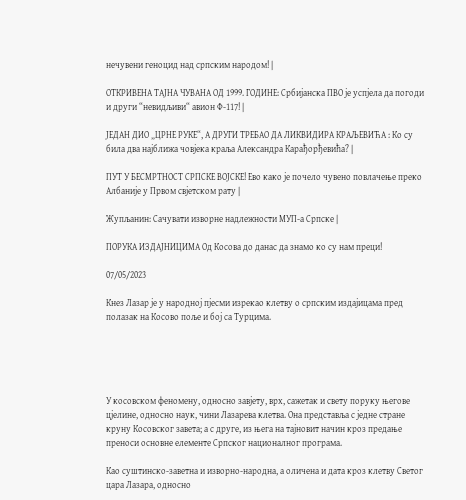нечувени геноцид над српским народом! |

ОТКРИВЕНА ТАЈНА ЧУВАНА ОД 1999. ГОДИНЕ: Србијанска ПВО је успјела да погоди и други “невидљиви“ авион Ф-117! |

ЈЕДАН ДИО „ЦРНЕ РУКЕ“, А ДРУГИ ТРЕБАО ДА ЛИКВИДИРА КРАЉЕВИЋА : Ко су била два најближа човјека краља Александра Карађорђевића? |

ПУТ У БЕСМРТНОСТ СРПСКЕ ВОЈСКЕ! Ево како је почело чувено повлачење преко Албаније у Првом свјетском рату |

Жупљанин: Сачувати изворне надлежности МУП-а Српске |

ПОРУКА ИЗДАЈНИЦИМА Од Косова до данас да знамо ко су нам преци!

07/05/2023

Кнез Лазар је у народној пјесми изрекао клетву о српским издајицама пред полазак на Косово поље и бој са Турцима.





У косовском феномену, односно завјету, врх, сажетак и свету поруку његове цјелине, односно наук, чини Лазарева клетва. Она представља с једне стране круну Косовског завета; а с друге, из њега на тајновит начин кроз предање преноси основне елементе Српског националног програма.

Као суштинско-заветна и изворно-народна, а оличена и дата кроз клетву Светог цара Лазара, односно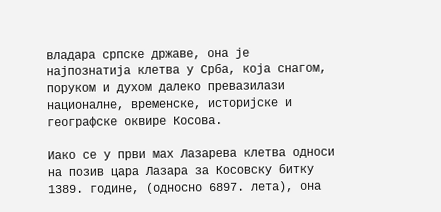владара српске државе, она је најпознатија клетва у Срба, која снагом, поруком и духом далеко превазилази националне, временске, историјске и географске оквире Косова.

Иако се у први мах Лазарева клетва односи на позив цара Лазара за Косовску битку 1389. године, (односно 6897. лета), она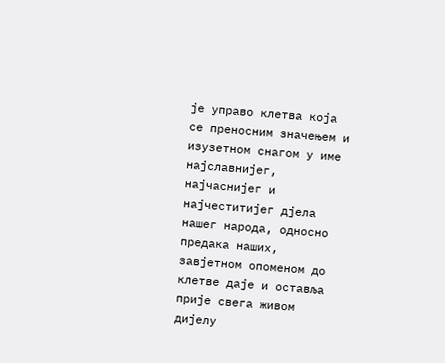је управо клетва која се преносним значењем и изузетном снагом у име најславнијег, најчаснијег и најчеститијег дјела нашег народа, односно предака наших, завјетном опоменом до клетве даје и оставља прије свега живом дијелу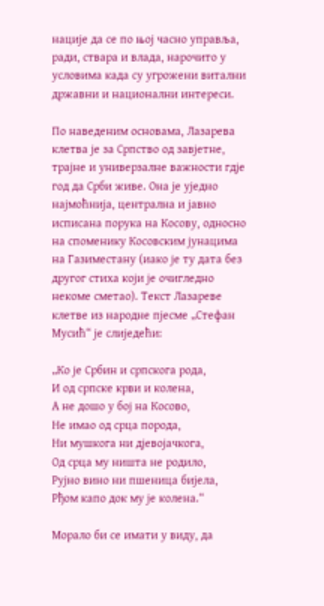нације да се по њој часно управља, ради, ствара и влада, нарочито у условима када су угрожени витални државни и национални интереси.

По наведеним основама, Лазарева клетва је за Српство од завјетне, трајне и универзалне важности гдје год да Срби живе. Она је уједно најмоћнија, централна и јавно исписана порука на Косову, односно на споменику Косовским јунацима на Газиместану (иако је ту дата без другог стиха који је очигледно некоме сметао). Текст Лазареве клетве из народне пјесме „Стефан Мусић“ је слиједећи:

„Ко је Србин и српскога рода,
И од српске крви и колена,
А не дошо у бој на Косово,
Не имао од срца порода,
Ни мушкога ни дјевојачкога,
Од срца му ништа не родило,
Рујно вино ни пшеница бијела,
Рђом капо док му је колена.“

Морало би се имати у виду, да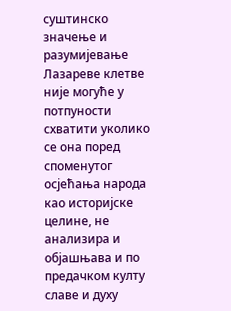суштинско значење и разумијевање Лазареве клетве није могуће у потпуности схватити уколико се она поред споменутог осјећања народа као историјске целине, не анализира и објашњава и по предачком култу славе и духу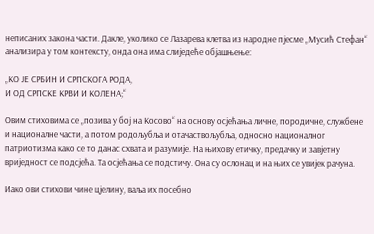неписаних закона части. Дакле, уколико се Лазарева клетва из народне пјесме „Мусић Стефан“ анализира у том контексту, онда она има слиједеће објашњење:

„КО ЈЕ СРБИН И СРПСКОГА РОДА,
И ОД СРПСКЕ КРВИ И КОЛЕНА;“

Овим стиховима се „позива у бој на Косово“ на основу осјећања личне, породичне, службене и националне части, а потом родољубља и отачаствољубља, односно националног патриотизма како се то данас схвата и разумије. На њихову етичку, предачку и завјетну вриједност се подсјећа. Та осјећања се подстичу. Она су ослонац и на њих се увијек рачуна.

Иако ови стихови чине цјелину, ваља их посебно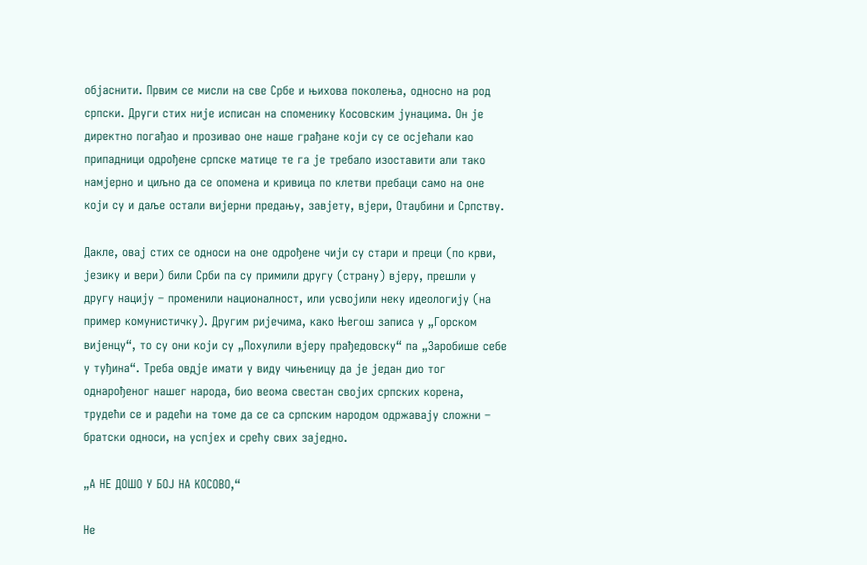објаснити. Првим се мисли на све Србе и њихова поколења, односно на род српски. Други стих није исписан на споменику Косовским јунацима. Он је директно погађао и прозивао оне наше грађане који су се осјећали као припадници одрођене српске матице те га је требало изоставити али тако намјерно и циљно да се опомена и кривица по клетви пребаци само на оне који су и даље остали вијерни предању, завјету, вјери, Отаџбини и Српству.

Дакле, овај стих се односи на оне одрођене чији су стари и преци (по крви, језику и вери) били Срби па су примили другу (страну) вјеру, прешли у другу нацију – променили националност, или усвојили неку идеологију (на пример комунистичку). Другим ријечима, како Његош записа у „Горском вијенцу“, то су они који су „Похулили вјеру прађедовску“ па „Заробише себе у туђина“. Треба овдје имати у виду чињеницу да је један дио тог однарођеног нашег народа, био веома свестан својих српских корена, трудећи се и радећи на томе да се са српским народом одржавају сложни – братски односи, на успјех и срећу свих заједно.

„А НЕ ДОШО У БОЈ НА КОСОВО,“

Не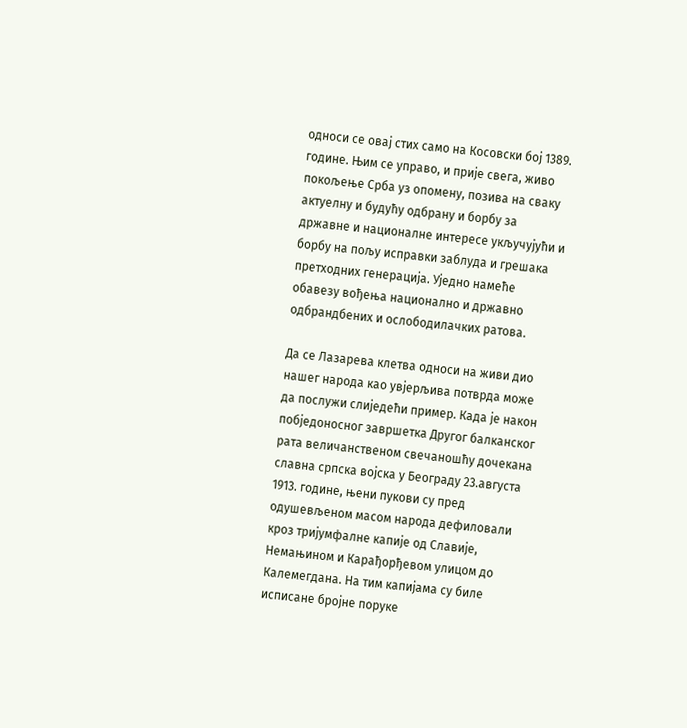односи се овај стих само на Косовски бој 1389. године. Њим се управо, и прије свега, живо покољење Срба уз опомену, позива на сваку актуелну и будућу одбрану и борбу за државне и националне интересе укључујући и борбу на пољу исправки заблуда и грешака претходних генерација. Уједно намеће обавезу вођења национално и државно одбрандбених и ослободилачких ратова.

Да се Лазарева клетва односи на живи дио нашег народа као увјерљива потврда може да послужи слиједећи пример. Када је након побједоносног завршетка Другог балканског рата величанственом свечаношћу дочекана славна српска војска у Београду 23.августа 1913. године, њени пукови су пред одушевљеном масом народа дефиловали кроз тријумфалне капије од Славије, Немањином и Карађорђевом улицом до Калемегдана. На тим капијама су биле исписане бројне поруке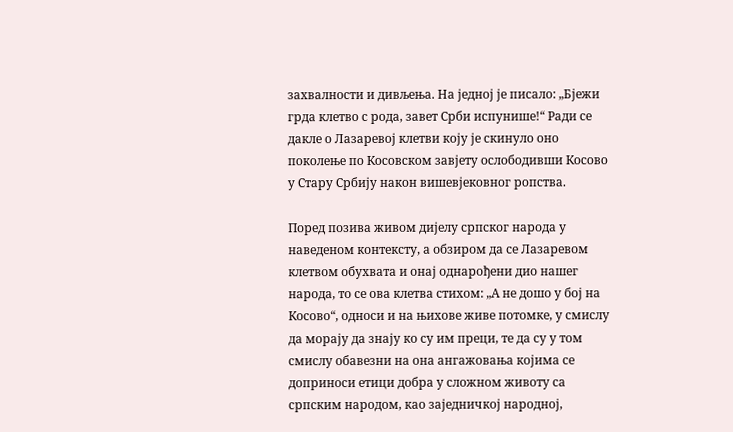захвалности и дивљења. На једној је писало: „Бјежи грда клетво с рода, завет Срби испунише!“ Ради се дакле о Лазаревој клетви коју је скинуло оно поколење по Косовском завјету ослободивши Косово у Стару Србију након вишевјековног ропства.

Поред позива живом дијелу српског народа у наведеном контексту, а обзиром да се Лазаревом клетвом обухвата и онај однарођени дио нашег народа, то се ова клетва стихом: „А не дошо у бој на Косово“, односи и на њихове живе потомке, у смислу да морају да знају ко су им преци, те да су у том смислу обавезни на она ангажовања којима се доприноси етици добра у сложном животу са српским народом, као заједничкој народној,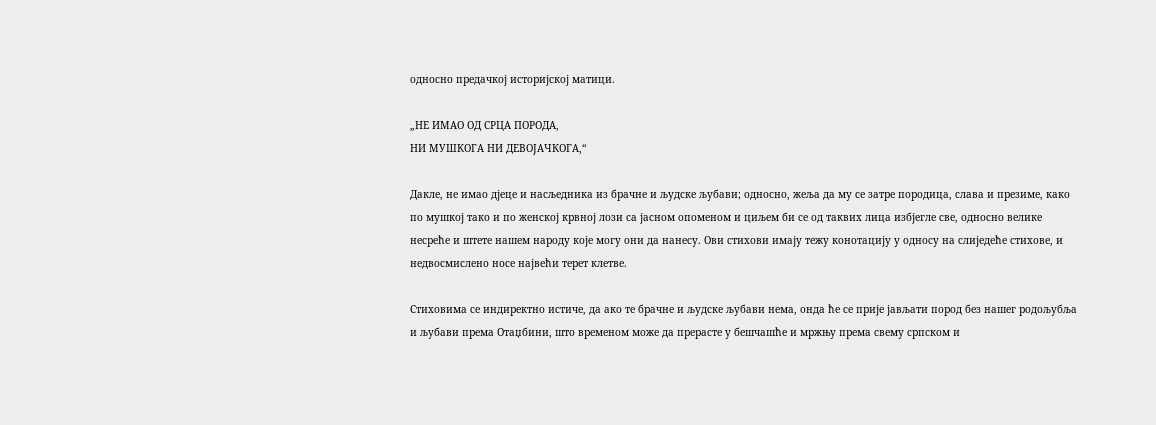односно предачкој историјској матици.

„НЕ ИМАО ОД СРЦА ПОРОДА,
НИ МУШКОГА НИ ДЕВОЈАЧКОГА,“

Дакле, не имао дјеце и насљедника из брачне и људске љубави; односно, жеља да му се затре породица, слава и презиме, како по мушкој тако и по женској крвној лози са јасном опоменом и циљем би се од таквих лица избјегле све, односно велике несреће и штете нашем народу које могу они да нанесу. Ови стихови имају тежу конотацију у односу на слиједеће стихове, и недвосмислено носе највећи терет клетве.

Стиховима се индиректно истиче, да ако те брачне и људске љубави нема, онда ће се прије јављати пород без нашег родољубља и љубави према Отаџбини, што временом може да прерасте у бешчашће и мржњу према свему српском и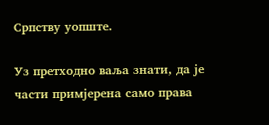Српству уопште.

Уз претходно ваља знати, да је части примјерена само права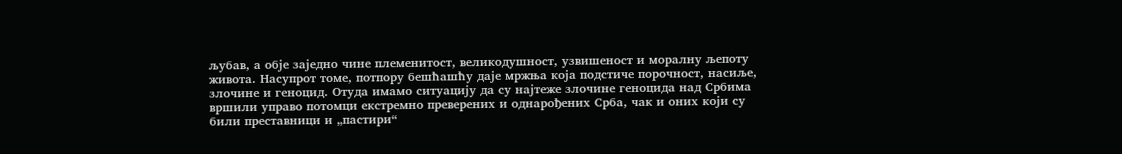љубав, а обје заједно чине племенитост, великодушност, узвишеност и моралну љепоту живота. Насупрот томе, потпору бешћашћу даје мржња која подстиче порочност, насиље, злочине и геноцид. Отуда имамо ситуацију да су најтеже злочине геноцида над Србима вршили управо потомци екстремно преверених и однарођених Срба, чак и оних који су били преставници и „пастири“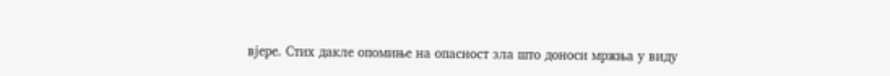вјере. Стих дакле опомиње на опасност зла што доноси мржња у виду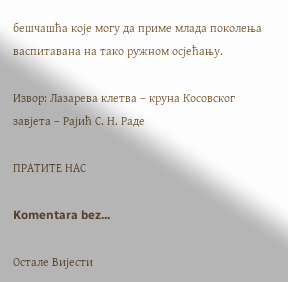бешчашћа које могу да приме млада поколења васпитавана на тако ружном осјећању.

Извор: Лазарева клетва – круна Косовског завјета – Рајић С. Н. Раде

ПРАТИТЕ НАС

Komentara bez...

Остале Вијести